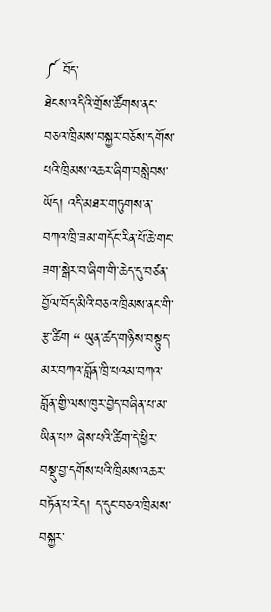༼ བོད་
ཐེངས་འདིའི་གྲོས་ཚོགས་ནང་བཅའ་ཁྲིམས་བསྐྱར་བཅོས་དགོས་པའི་ཁྲིམས་འཆར་ཞིག་བསླེབས་ཡོད། འདི་མཐར་གཏུགས་ན་བཀའ་ཁྲི་ཟམ་གདོང་རིན་པོ་ཆེ་གང་ཟག་སྒེར་བ་ཞིག་གི་ཆེད་དུ་བཙན་བྱོལ་བོད་མིའི་བཅའ་ཁྲིམས་ནང་གི་རྩ་ཚིག “ ཡུན་ཚད་གཉིས་བསྟུད་མར་བཀའ་བློན་ཁྲི་པའམ་བཀའ་བློན་གྱི་ལས་ཁུར་བྱེད་བཞིན་པ་མ་ཡིན་པ” ཞེས་པའི་ཚིག་དེ་ཕྱིར་བསྡུ་བྱ་དགོས་པའི་ཁྲིམས་འཆར་བཏོན་པ་རེད། ད་དུང་བཅའ་ཁྲིམས་བསྐྱར་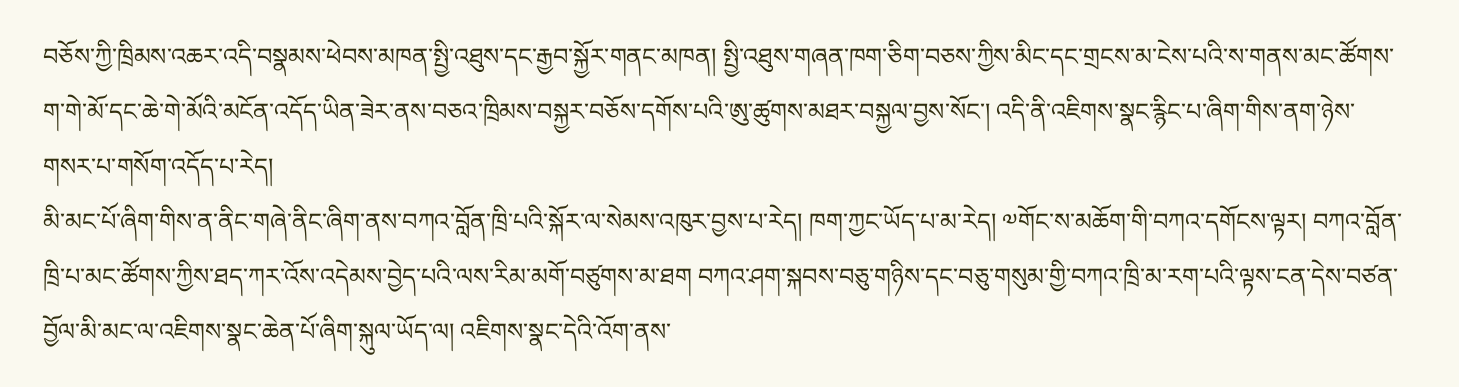བཅོས་ཀྱི་ཁྲིམས་འཆར་འདི་བསྣམས་ཕེབས་མཁན་སྤྱི་འཐུས་དང་རྒྱབ་སྐྱོར་གནང་མཁན། སྤྱི་འཐུས་གཞན་ཁག་ཅིག་བཅས་ཀྱིས་མིང་དང་གྲངས་མ་ངེས་པའི་ས་གནས་མང་ཚོགས་ག་གེ་མོ་དང་ཆེ་གེ་མོའི་མངོན་འདོད་ཡིན་ཟེར་ནས་བཅའ་ཁྲིམས་བསྐྱར་བཅོས་དགོས་པའི་ཨུ་ཚུགས་མཐར་བསྐྱལ་བྱས་སོང་། འདི་ནི་འཇིགས་སྣང་རྙིང་པ་ཞིག་གིས་ནག་ཉེས་གསར་པ་གསོག་འདོད་པ་རེད།
མི་མང་པོ་ཞིག་གིས་ན་ནིང་གཞེ་ནིང་ཞིག་ནས་བཀའ་བློན་ཁྲི་པའི་སྐོར་ལ་སེམས་འཁུར་བྱས་པ་རེད། ཁག་ཀྱང་ཡོད་པ་མ་རེད། ༧གོང་ས་མཆོག་གི་བཀའ་དགོངས་ལྟར། བཀའ་བློན་ཁྲི་པ་མང་ཚོགས་ཀྱིས་ཐད་ཀར་འོས་འདེམས་བྱེད་པའི་ལས་རིམ་མགོ་བཙུགས་མ་ཐག བཀའ་ཤག་སྐབས་བཅུ་གཉིས་དང་བཅུ་གསུམ་གྱི་བཀའ་ཁྲི་མ་རག་པའི་ལྟས་ངན་དེས་བཙན་བྱོལ་མི་མང་ལ་འཇིགས་སྣང་ཆེན་པོ་ཞིག་སྐུལ་ཡོད་ལ། འཇིགས་སྣང་དེའི་འོག་ནས་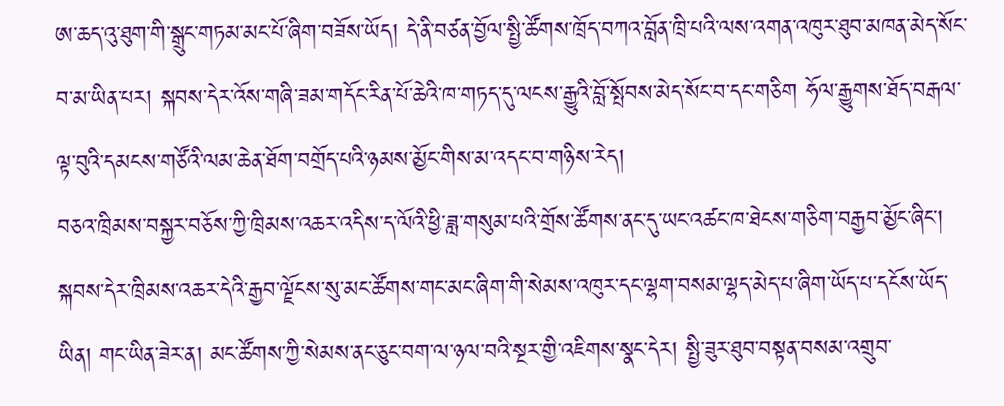ཨ་ཆད་འུ་ཐུག་གི་སྒྲུང་གཏམ་མང་པོ་ཞིག་བཟོས་ཡོད། དེ་ནི་བཙན་བྱོལ་སྤྱི་ཚོགས་ཁྲོད་བཀའ་བློན་ཁྲི་པའི་ལས་འགན་འཁུར་ཐུབ་མཁན་མེད་སོང་བ་མ་ཡིན་པར། སྐབས་དེར་འོས་གཞི་ཟམ་གདོང་རིན་པོ་ཆེའི་ཁ་གཏད་དུ་ལངས་རྒྱུའི་བློ་སྤོབས་མེད་སོང་བ་དང་གཅིག ཧོལ་རྒྱུགས་ཐོད་བརྒལ་ལྟ་བུའི་དམངས་གཙོའི་ལམ་ཆེན་ཐོག་བགྲོད་པའི་ཉམས་མྱོང་གིས་མ་འདང་བ་གཉིས་རེད།
བཅའ་ཁྲིམས་བསྐྱར་བཅོས་ཀྱི་ཁྲིམས་འཆར་འདིས་ད་ལོའི་ཕྱི་ཟླ་གསུམ་པའི་གྲོས་ཚོགས་ནང་དུ་ཡང་འཚང་ཁ་ཐེངས་གཅིག་བརྒྱབ་མྱོང་ཞིང་། སྐབས་དེར་ཁྲིམས་འཆར་དེའི་རྒྱབ་ལྗོངས་སུ་མང་ཚོགས་གང་མང་ཞིག་གི་སེམས་འཁུར་དང་ལྷག་བསམ་ལྷད་མེད་པ་ཞིག་ཡོད་པ་དངོས་ཡོད་ཡིན། གང་ཡིན་ཟེར་ན། མང་ཚོགས་ཀྱི་སེམས་ནང་ཅུང་བག་ལ་ཉལ་བའི་སྔར་གྱི་འཇིགས་སྣང་དེར། སྤྱི་ཟུར་ཐུབ་བསྟན་བསམ་འགྲུབ་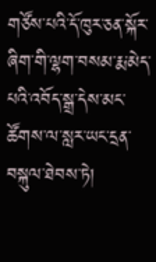གཙོས་པའི་དོ་ཁུར་ཅན་སྐོར་ཞིག་གི་ལྷག་བསམ་རྨ་མེད་པའི་འབོད་སྒྲ་དེས་མང་ཚོགས་ལ་སླར་ཡང་དྲན་བསྐུལ་ཐེབས་ཏེ།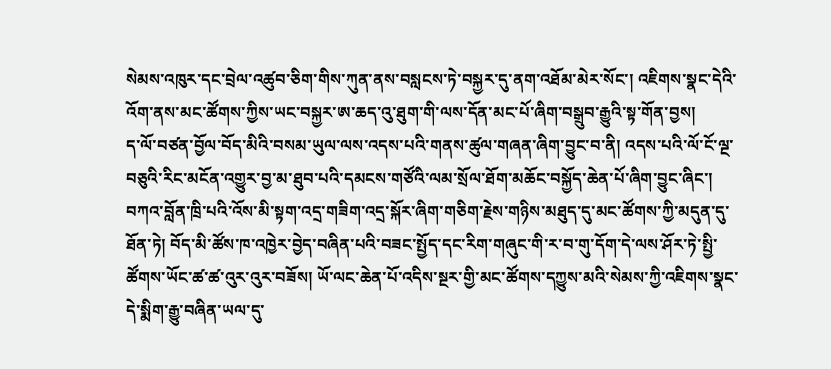སེམས་འཁུར་དང་བྲེལ་འཚུབ་ཅིག་གིས་ཀུན་ནས་བསླངས་ཏེ་བསྐྱར་དུ་ནག་འཐོམ་མེར་སོང་། འཇིགས་སྣང་དེའི་འོག་ནས་མང་ཚོགས་ཀྱིས་ཡང་བསྐྱར་ཨ་ཆད་འུ་ཐུག་གི་ལས་དོན་མང་པོ་ཞིག་བསྒྲུབ་རྒྱུའི་སྟ་གོན་བྱས།
ད་ལོ་བཙན་བྱོལ་བོད་མིའི་བསམ་ཡུལ་ལས་འདས་པའི་གནས་ཚུལ་གཞན་ཞིག་བྱུང་བ་ནི། འདས་པའི་ལོ་ངོ་ལྔ་བཅུའི་རིང་མངོན་འགྱུར་བྱ་མ་ཐུབ་པའི་དམངས་གཙོའི་ལམ་སྲོལ་ཐོག་མཆོང་བསྐྱོད་ཆེན་པོ་ཞིག་བྱུང་ཞིང་། བཀའ་བློན་ཁྲི་པའི་འོས་མི་སྟག་འདྲ་གཟིག་འདྲ་སྐོར་ཞིག་གཅིག་རྗེས་གཉིས་མཐུད་དུ་མང་ཚོགས་ཀྱི་མདུན་དུ་ཐོན་ཏེ། བོད་མི་ཚོས་ཁ་འཁྱེར་བྱེད་བཞིན་པའི་བཟང་སྤྱོད་དང་རིག་གཞུང་གི་ར་བ་གུ་དོག་དེ་ལས་ཤོར་ཏེ་སྤྱི་ཚོགས་ཡོང་ཚ་ཚ་འུར་འུར་བཟོས། ཡོ་ལང་ཆེན་པོ་འདིས་སྔར་གྱི་མང་ཚོགས་དཀྱུས་མའི་སེམས་ཀྱི་འཇིགས་སྣང་དེ་སྨིག་རྒྱུ་བཞིན་ཡལ་དུ་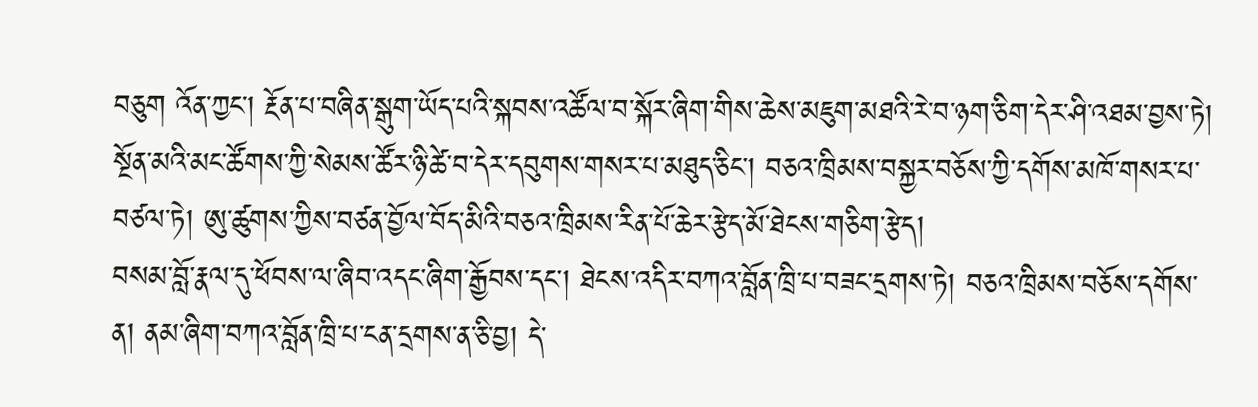བཅུག འོན་ཀྱང་། རྔོན་པ་བཞིན་སྒུག་ཡོད་པའི་སྐབས་འཚོལ་བ་སྐོར་ཞིག་གིས་ཆེས་མཇུག་མཐའི་རེ་བ་ཉག་ཅིག་དེར་ཤི་འཐམ་བྱས་ཏེ། སྔོན་མའི་མང་ཚོགས་ཀྱི་སེམས་ཚོར་ཉི་ཚེ་བ་དེར་དབུགས་གསར་པ་མཐུད་ཅིང་། བཅའ་ཁྲིམས་བསྐྱར་བཅོས་ཀྱི་དགོས་མཁོ་གསར་པ་བཙལ་ཏེ། ཨུ་ཚུགས་ཀྱིས་བཙན་བྱོལ་བོད་མིའི་བཅའ་ཁྲིམས་རིན་པོ་ཆེར་རྩེད་མོ་ཐེངས་གཅིག་རྩེད།
བསམ་བློ་རྣལ་དུ་ཕོབས་ལ་ཞིབ་འདང་ཞིག་རྒྱོབས་དང་། ཐེངས་འདིར་བཀའ་བློན་ཁྲི་པ་བཟང་དྲགས་ཏེ། བཅའ་ཁྲིམས་བཅོས་དགོས་ན། ནམ་ཞིག་བཀའ་བློན་ཁྲི་པ་ངན་དྲགས་ན་ཅི་བྱ། དེ་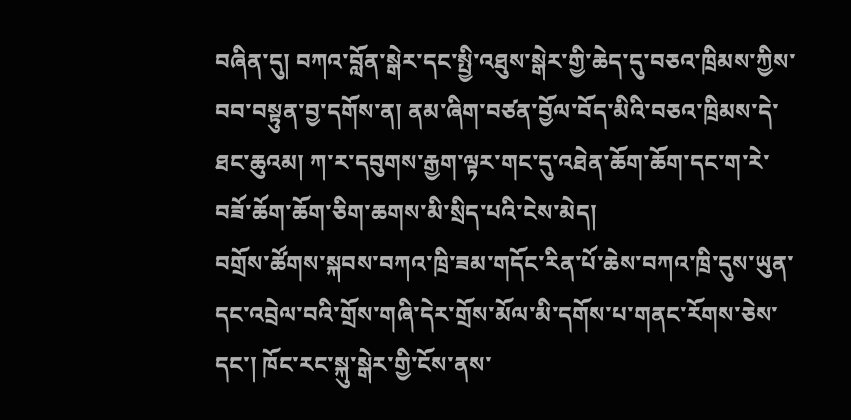བཞིན་དུ། བཀའ་བློན་སྒེར་དང་སྤྱི་འཐུས་སྒེར་གྱི་ཆེད་དུ་བཅའ་ཁྲིམས་ཀྱིས་བབ་བསྟུན་བྱ་དགོས་ན། ནམ་ཞིག་བཙན་བྱོལ་བོད་མིའི་བཅའ་ཁྲིམས་དེ་ཐང་ཆུའམ། ཀ་ར་དབུགས་རྒྱག་ལྟར་གང་དུ་འཐེན་ཆོག་ཆོག་དང་ག་རེ་བཟོ་ཆོག་ཆོག་ཅིག་ཆགས་མི་སྲིད་པའི་ངེས་མེད།
བགྲོས་ཚོགས་སྐབས་བཀའ་ཁྲི་ཟམ་གདོང་རིན་པོ་ཆེས་བཀའ་ཁྲི་དུས་ཡུན་དང་འབྲེལ་བའི་གྲོས་གཞི་དེར་གྲོས་མོལ་མི་དགོས་པ་གནང་རོགས་ཅེས་དང་། ཁོང་རང་སྐུ་སྒེར་གྱི་ངོས་ནས་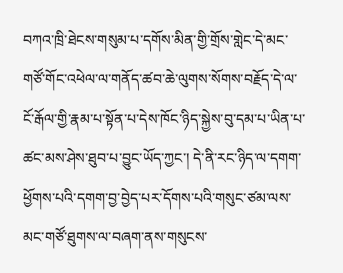བཀའ་ཁྲི་ཐེངས་གསུམ་པ་དགོས་མིན་གྱི་གྲོས་གླེང་དེ་མང་གཙོ་གོང་འཕེལ་ལ་གནོད་ཚབ་ཆེ་ལུགས་སོགས་བརྗོད་དེ་ལ་ངོ་རྒོལ་གྱི་རྣམ་པ་སྟོན་པ་དེས་ཁོང་ཉིད་སྐྱེས་བུ་དམ་པ་ཡིན་པ་ཚང་མས་ཤེས་ཐུབ་པ་བྱུང་ཡོད་ཀྱང་། དེ་ནི་རང་ཉིད་ལ་དགག་ཕྱོགས་པའི་དགག་བྱ་བྱེད་པར་དོགས་པའི་གསུང་ཙམ་ལས་མང་གཙོ་ཐུགས་ལ་བཞག་ནས་གསུངས་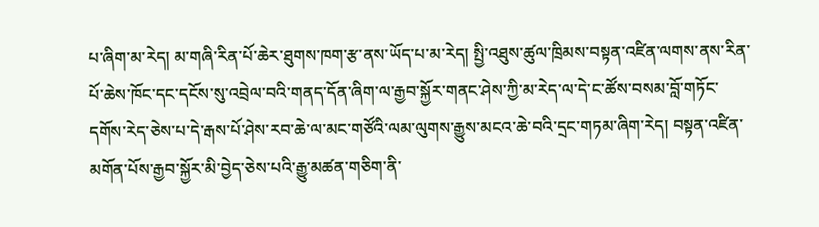པ་ཞིག་མ་རེད། མ་གཞི་རིན་པོ་ཆེར་ཐུགས་ཁག་རྩ་ནས་ཡོད་པ་མ་རེད། སྤྱི་འཐུས་ཚུལ་ཁྲིམས་བསྟན་འཛིན་ལགས་ནས་རིན་པོ་ཆེས་ཁོང་དང་དངོས་སུ་འབྲེལ་བའི་གནད་དོན་ཞིག་ལ་རྒྱབ་སྐྱོར་གནང་ཤེས་ཀྱི་མ་རེད་ལ་དེ་ང་ཚོས་བསམ་བློ་གཏོང་དགོས་རེད་ཅེས་པ་དེ་རྒས་པོ་ཤེས་རབ་ཆེ་ལ་མང་གཙོའི་ལམ་ལུགས་རྒྱུས་མངའ་ཆེ་བའི་དྲང་གཏམ་ཞིག་རེད། བསྟན་འཛིན་མགོན་པོས་རྒྱབ་སྐྱོར་མི་བྱེད་ཅེས་པའི་རྒྱུ་མཚན་གཅིག་ནི་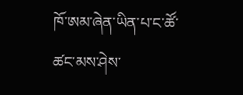ཁོ་ཨམ་ཞེན་ཡིན་པ་ང་ཚོ་ཚང་མས་ཤེས་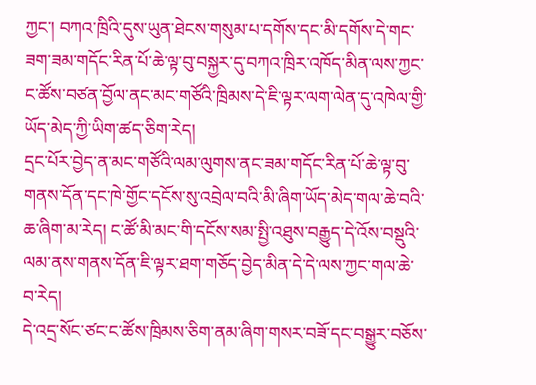ཀྱང་། བཀའ་ཁྲིའི་དུས་ཡུན་ཐེངས་གསུམ་པ་དགོས་དང་མི་དགོས་དེ་གང་ཟག་ཟམ་གདོང་རིན་པོ་ཆེ་ལྟ་བུ་བསྐྱར་དུ་བཀའ་ཁྲིར་འཁོད་མིན་ལས་ཀྱང་ང་ཚོས་བཙན་བྱོལ་ནང་མང་གཙོའི་ཁྲིམས་དེ་ཇི་ལྟར་ལག་ལེན་དུ་འཁེལ་གྱི་ཡོད་མེད་ཀྱི་ཡིག་ཚད་ཅིག་རེད།
དྲང་པོར་བྱེད་ན་མང་གཙོའི་ལམ་ལུགས་ནང་ཟམ་གདོང་རིན་པོ་ཆེ་ལྟ་བུ་གནས་དོན་དང་ཁེ་གྱོང་དངོས་སུ་འབྲེལ་བའི་མི་ཞིག་ཡོད་མེད་གལ་ཆེ་བའི་ཆ་ཞིག་མ་རེད། ང་ཚོ་མི་མང་གི་དངོས་སམ་སྤྱི་འཐུས་བརྒྱུད་དེ་འོས་བསྡུའི་ལམ་ནས་གནས་དོན་ཇི་ལྟར་ཐག་གཅོད་བྱེད་མིན་དེ་དེ་ལས་ཀྱང་གལ་ཆེ་བ་རེད།
དེ་འདྲ་སོང་ཙང་ང་ཚོས་ཁྲིམས་ཅིག་ནམ་ཞིག་གསར་བཟོ་དང་བསྒྱུར་བཅོས་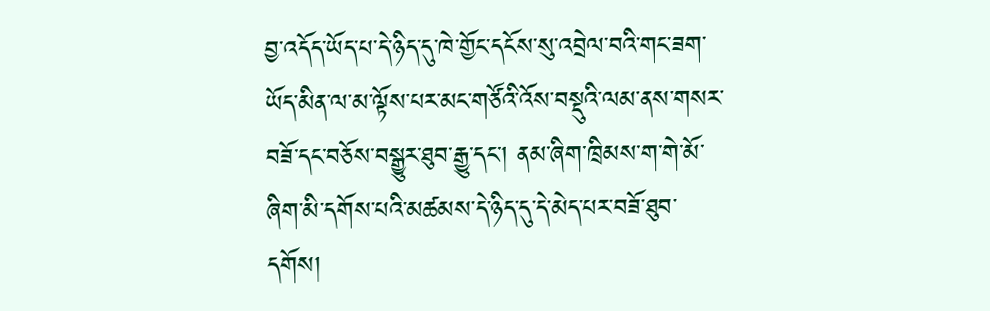བྱ་འདོད་ཡོད་པ་དེ་ཉིད་དུ་ཁེ་གྱོང་དངོས་སུ་འབྲེལ་བའི་གང་ཟག་ཡོད་མིན་ལ་མ་ལྟོས་པར་མང་གཙོའི་འོས་བསྡུའི་ལམ་ནས་གསར་བཟོ་དང་བཅོས་བསྒྱུར་ཐུབ་རྒྱུ་དང་། ནམ་ཞིག་ཁྲིམས་ག་གེ་མོ་ཞིག་མི་དགོས་པའི་མཚམས་དེ་ཉིད་དུ་དེ་མེད་པར་བཟོ་ཐུབ་དགོས།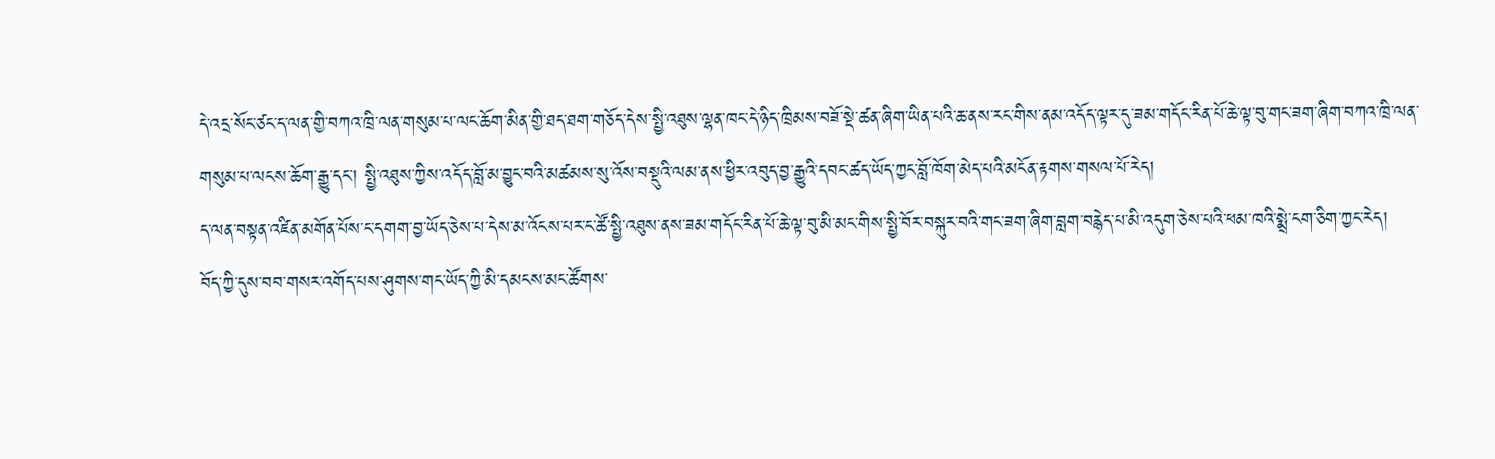དེ་འདྲ་སོང་ཙང་ད་ལན་གྱི་བཀའ་ཁྲི་ལན་གསུམ་པ་ལང་ཆོག་མིན་གྱི་ཐད་ཐག་གཅོད་དེས་སྤྱི་འཐུས་ལྷན་ཁང་དེ་ཉིད་ཁྲིམས་བཟོ་སྡེ་ཚན་ཞིག་ཡིན་པའི་ཆ་ནས་རང་གིས་ནམ་འདོད་ལྟར་དུ་ཟམ་གདོང་རིན་པོ་ཆེ་ལྟ་བུ་གང་ཟག་ཞིག་བཀའ་ཁྲི་ལན་གསུམ་པ་ལངས་ཆོག་རྒྱུ་དང་། སྤྱི་འཐུས་ཀྱིས་འདོད་བློ་མ་བྱུང་བའི་མཚམས་སུ་འོས་བསྡུའི་ལམ་ནས་ཕྱིར་འབུད་བྱ་རྒྱུའི་དབང་ཚད་ཡོད་ཀྱང་བློ་ཁོག་མེད་པའི་མངོན་རྟགས་གསལ་པོ་རེད།
ད་ལན་བསྟན་འཛིན་མགོན་པོས་ང་དགག་བྱ་ཡོད་ཅེས་པ་དེས་མ་འོངས་པར་ང་ཚོ་སྤྱི་འཐུས་ནས་ཟམ་གདོང་རིན་པོ་ཆེ་ལྟ་བུ་མི་མང་གིས་སྤྱི་བོར་བསྐུར་བའི་གང་ཟག་ཞིག་བླག་བརྙེད་པ་མི་འདུག་ཅེས་པའི་ཕམ་ཁའི་སྨྲེ་ངག་ཅིག་ཀྱང་རེད།
བོད་ཀྱི་དུས་བབ་གསར་འགོད་པས་ཤུགས་གང་ཡོད་ཀྱི་མི་དམངས་མང་ཚོགས་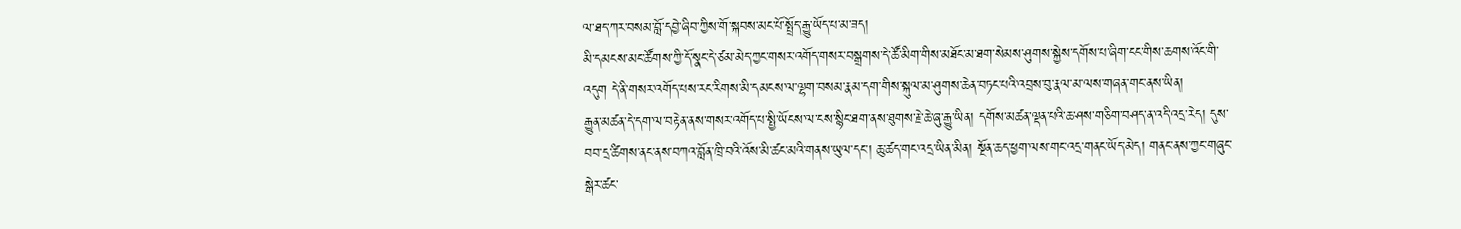ལ་ཐད་ཀར་བསམ་བློ་དབྱེ་ཞིབ་ཀྱིས་གོ་སྐབས་མང་པོ་སྤྲོད་རྒྱུ་ཡོད་པ་མ་ཟད།
མི་དམངས་མང་ཚོགས་ཀྱི་དོ་སྣང་དེ་ཙམ་མེད་ཀྱང་གསར་འགོད་གསར་བསྒྲགས་དེ་ཚོ་མིག་གིས་མཐོང་མ་ཐག་སེམས་ཤུགས་སྐྱེས་དགོས་པ་ཞིག་ངང་གིས་ཆགས་འོང་གི་འདུག དེ་ནི་གསར་འགོད་པས་རང་རིགས་མི་དམངས་ལ་ལྷག་བསམ་རྣམ་དག་གིས་སྐུལ་མ་ཤུགས་ཆེན་བཏང་པའི་འབྲས་བུ་རྣལ་མ་ལས་གཞན་གང་ནས་ཡིན།
རྒྱུན་མཚན་དེ་དག་ལ་བརྟེན་ནས་གསར་འགོད་པ་སྤྱི་ཡོངས་ལ་ངས་སྙིང་ཐག་ནས་ཐུགས་རྗེ་ཆེ་ཞུ་རྒྱུ་ཡིན། དགོས་མཚན་ལྡན་པའི་ཆ་ཤས་གཅིག་བཤད་ན་འདི་འདྲ་རེད། དུས་བབ་དྲ་ཚིགས་ནང་ནས་བཀའ་བློན་ཁྲི་བའི་འོས་མི་ཚང་མའི་གནས་ཡུལ་དང་། ཆུ་ཚད་གང་འདྲ་ཡིན་མིན། སྔོན་ཆད་ཕྱག་ལས་གང་འདྲ་གནང་ཡོད་མེད། གནང་ནས་ཀྱང་གཞུང་སྒེར་ཚང་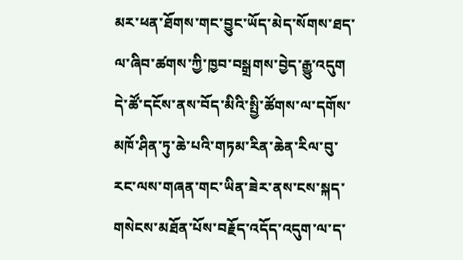མར་ཕན་ཐོགས་གང་བྱུང་ཡོད་མེད་སོགས་ཐད་ལ་ཞིབ་ཚགས་ཀྱི་ཁྱབ་བསྒྲགས་བྱེད་རྒྱུ་འདུག དེ་ཚོ་དངོས་ནས་བོད་མིའི་སྤྱི་ཚོགས་ལ་དགོས་མཁོ་ཤིན་ཏུ་ཆེ་པའི་གཏམ་རིན་ཆེན་རིལ་བུ་རང་ལས་གཞན་གང་ཡིན་ཟེར་ནས་ངས་སྐད་གསེངས་མཐོན་པོས་བརྗོད་འདོད་འདུག་ལ་ད་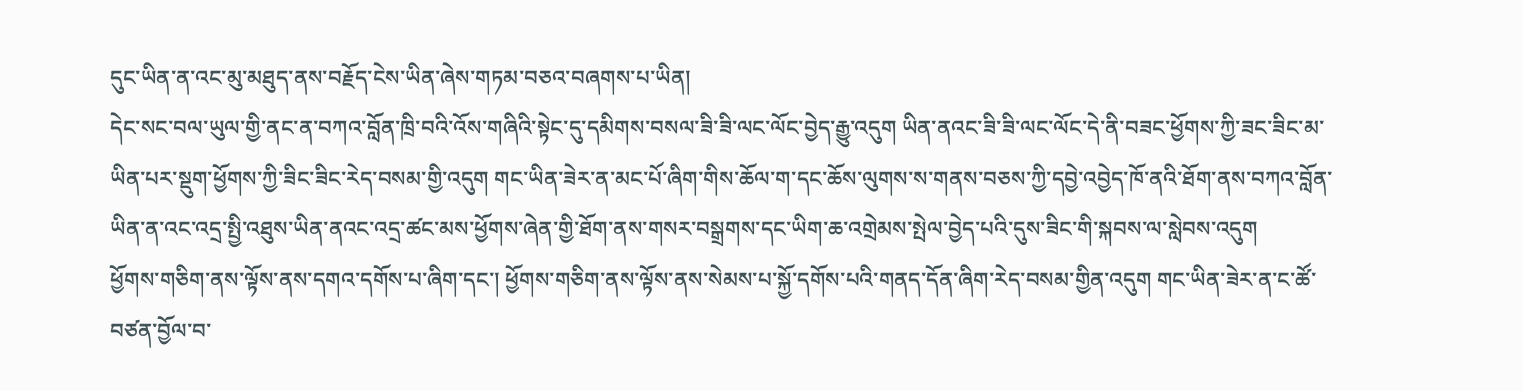དུང་ཡིན་ན་འང་མུ་མཐུད་ནས་བརྗོད་ངེས་ཡིན་ཞེས་གཏམ་བཅའ་བཞགས་པ་ཡིན།
དེང་སང་བལ་ཡུལ་གྱི་ནང་ན་བཀའ་བློན་ཁྲི་བའི་འོས་གཞིའི་སྟེང་དུ་དམིགས་བསལ་ཟི་ཟི་ལང་ལོང་བྱེད་རྒྱུ་འདུག ཡིན་ནའང་ཟི་ཟི་ལང་ལོང་དེ་ནི་བཟང་ཕྱོགས་ཀྱི་ཟང་ཟིང་མ་ཡིན་པར་སྡུག་ཕྱོགས་ཀྱི་ཟིང་ཟིང་རེད་བསམ་གྱི་འདུག གང་ཡིན་ཟེར་ན་མང་པོ་ཞིག་གིས་ཆོལ་ག་དང་ཆོས་ལུགས་ས་གནས་བཅས་ཀྱི་དབྱེ་འབྱེད་ཁོ་ནའི་ཐོག་ནས་བཀའ་བློན་ཡིན་ན་འང་འདྲ་སྤྱི་འཐུས་ཡིན་ནའང་འདྲ་ཚང་མས་ཕྱོགས་ཞེན་གྱི་ཐོག་ནས་གསར་བསྒྲགས་དང་ཡིག་ཆ་འགྲེམས་སྤེལ་བྱེད་པའི་དུས་ཟིང་གི་སྐབས་ལ་སླེབས་འདུག
ཕྱོགས་གཅིག་ནས་ལྟོས་ནས་དགའ་དགོས་པ་ཞིག་དང་། ཕྱོགས་གཅིག་ནས་ལྟོས་ནས་སེམས་པ་སྐྱོ་དགོས་པའི་གནད་དོན་ཞིག་རེད་བསམ་གྱིན་འདུག གང་ཡིན་ཟེར་ན་ང་ཚོ་བཙན་བྱོལ་བ་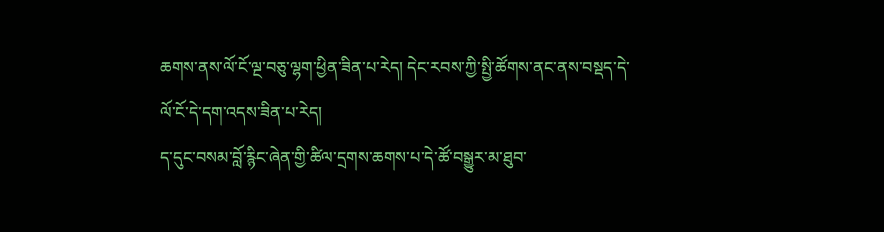ཆགས་ནས་ལོ་ངོ་ལྔ་བཅུ་ལྷག་ཕྱིན་ཟིན་པ་རེད། དེང་རབས་ཀྱི་སྤྱི་ཚོགས་ནང་ནས་བསྡད་དེ་ལོ་ངོ་དེ་དག་འདས་ཟིན་པ་རེད།
ད་དུང་བསམ་བློ་རྙིང་ཞེན་གྱི་ཚིལ་དྲགས་ཆགས་པ་དེ་ཚོ་བསྒྱུར་མ་ཐུབ་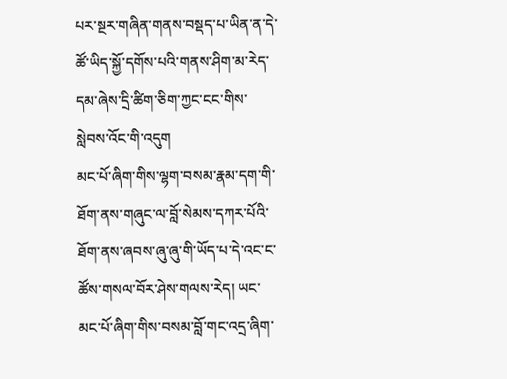པར་སྔར་གཞིན་གནས་བསྡད་པ་ཡིན་ན་དེ་ཚོ་ཡིད་སྐྱོ་དགོས་པའི་གནས་ཤིག་མ་རེད་དམ་ཞེས་དྲི་ཚིག་ཅིག་ཀྱང་ངང་གིས་སླེབས་འོང་གི་འདུག
མང་པོ་ཞིག་གིས་ལྷག་བསམ་རྣམ་དག་གི་ཐོག་ནས་གཞུང་ལ་བློ་སེམས་དཀར་པོའི་ཐོག་ནས་ཞབས་ཞུ་ཞུ་གི་ཡོད་པ་དེ་འང་ང་ཚོས་གསལ་བོར་ཤེས་གལས་རེད། ཡང་མང་པོ་ཞིག་གིས་བསམ་བློ་གང་འདྲ་ཞིག་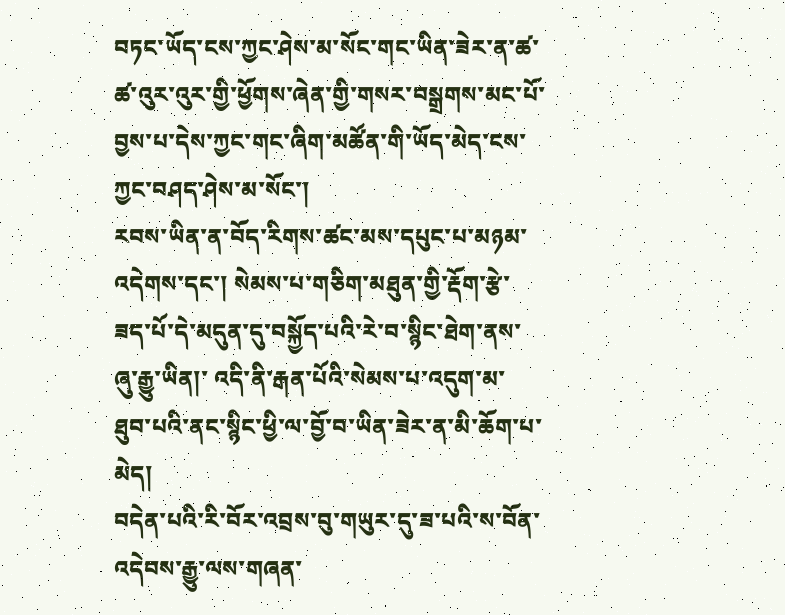བཏང་ཡོད་ངས་ཀྱང་ཤེས་མ་སོང་གང་ཡིན་ཟེར་ན་ཚ་ཚ་འུར་འུར་གྱི་ཕྱོགས་ཞེན་གྱི་གསར་བསྒྲགས་མང་པོ་བྱས་པ་དེས་ཀྱང་གང་ཞིག་མཚོན་གི་ཡོད་མེད་ངས་ཀྱང་བཤད་ཤེས་མ་སོང་།
རབས་ཡིན་ན་བོད་རིགས་ཚང་མས་དཔུང་པ་མཉམ་འདེགས་དང་། སེམས་པ་གཅིག་མཐུན་གྱི་རྡོག་རྩེ་ཟད་པོ་དེ་མདུན་དུ་བསྐྱོད་པའི་རེ་བ་སྙིང་ཐེག་ནས་ཞུ་རྒྱུ་ཡིན།་ འདི་ནི་རྒན་པོའི་སེམས་པ་འདུག་མ་ཐུབ་པའི་ནང་སྙིང་ཕྱི་ལ་བྱོ་བ་ཡིན་ཟེར་ན་མི་ཆོག་པ་མེད།
བདེན་པའི་རི་བོར་འབྲས་བུ་གཡུར་དུ་ཟ་པའི་ས་བོན་འདེབས་རྒྱུ་ལས་གཞན་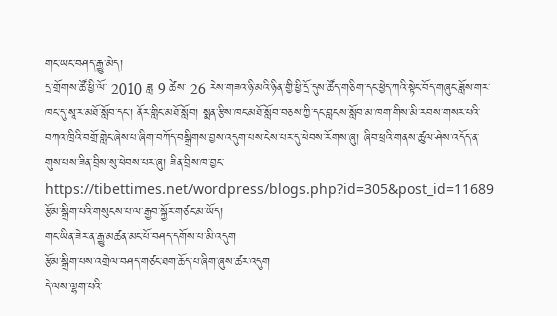གང་ཡང་བཤད་རྒྱུ་མེད།
དྲ་གྲོགས་ཚོ་ཕྱི་ལོ་ 2010 ཟླ 9 ཚེས་ 26 རེས་གཟའ་ཉི་མའི་ཉིན་གྱི་ཕྱི་དྲོ་དུས་ཚོད་གཅིག་དང་ཕྱེད་ཀའི་སྟེང་བོད་གཞུང་ཟློས་གར་ཁང་དུ་སཱ་ར་མཐོ་སློབ་དང་། ནོར་གླིང་མཐོ་སློབ། སྨན་རྩིས་ཁང་མཐོ་སློབ་བཅས་ཀྱི་དང་བླངས་སློབ་མ་ཁག་གིས་མི་རབས་གསར་པའི་བཀའ་ཁྲིའི་བགྲོ་གླེང་ཞེས་པ་ཞིག་བཀོད་བསྒྲིགས་བྱས་འདུག་པས་ངེས་པར་དུ་ཕེབས་རོགས་ཞུ། ཞིབ་ཕྲའི་གནས་ཚུལ་ཤེས་འདོད་ན་གུས་པས་ཟིན་བྲིས་སུ་ཕེབས་པར་ཞུ། ཟིན་བྲིས་ཁ་བྱང་https://tibettimes.net/wordpress/blogs.php?id=305&post_id=11689
རྩོམ་སྒྲིག་པའི་གསུངས་པ་ལ་རྒྱབ་སྐྱོར་གཙང་མ་ཡོད།
གང་ཡིན་ཟེར་ན་རྒྱུ་མཚན་མང་པོ་བཤད་དགོས་པ་མི་འདུག
རྩོམ་སྒྲིག་པས་འགྲེལ་བཤད་གཙང་ཐག་ཆོད་པ་ཞིག་ཞུས་ཚར་འདུག
དེ་ལས་ལྷག་པའི་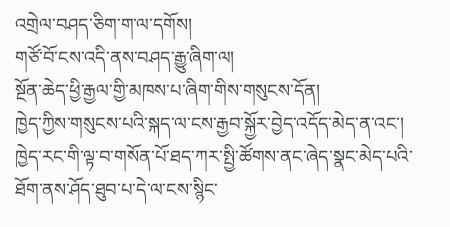འགྲེལ་བཤད་ཅིག་ག་ལ་དགོས།
གཙོ་བོ་ངས་འདི་ནས་བཤད་རྒྱུ་ཞིག་ལ།
སྔོན་ཆེད་ཕྱི་རྒྱལ་གྱི་མཁས་པ་ཞིག་གིས་གསུངས་དོན།
ཁྱེད་ཀྱིས་གསུངས་པའི་སྐད་ལ་ངས་རྒྱབ་སྐྱོར་བྱེད་འདོད་མེད་ན་འང་།
ཁྱེད་རང་གི་ལྟ་བ་གསོན་པོ་ཐད་ཀར་སྤྱི་ཚོགས་ནང་ཞེད་སྣང་མེད་པའི་ཐོག་ནས་ཤོད་ཐུབ་པ་དེ་ལ་ངས་སྙིང་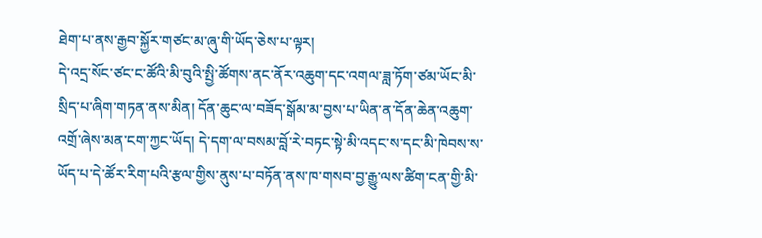ཐེག་པ་ནས་རྒྱབ་སྐྱོར་གཙང་མ་ཞུ་གི་ཡོད་ཅེས་པ་ལྟར།
དེ་འདྲ་སོང་ཙང་ང་ཚོའི་མི་བུའི་སྤྱི་ཚོགས་ནང་ནོར་འཆུག་དང་འགལ་ཟླ་ཏོག་ཙམ་ཡོང་མི་སྲིད་པ་ཞིག་གཏན་ནས་མིན། དོན་ཆུང་ལ་བཟོད་སྒོམ་མ་བྱས་པ་ཡིན་ན་དོན་ཆེན་འཆུག་འགྲོ་ཞེས་མན་ངག་ཀྱང་ཡོད། དེ་དག་ལ་བསམ་བློ་རེ་བཏང་སྟེ་མི་འདང་ས་དང་མི་ཁེབས་ས་ཡོད་པ་དེ་ཚོར་རིག་པའི་རྩལ་གྱིས་ནུས་པ་བཏོན་ནས་ཁ་གསབ་བྱ་རྒྱུ་ལས་ཚིག་ངན་གྱི་མི་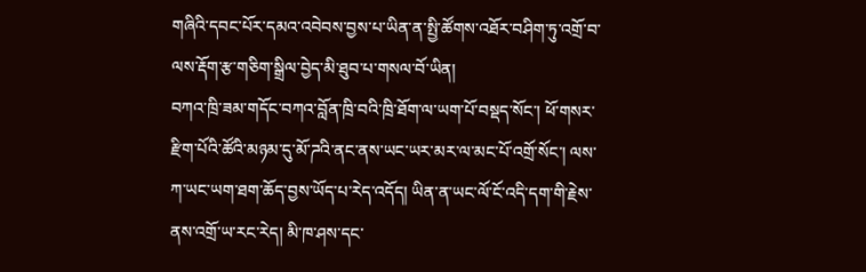གཞིའི་དབང་པོར་དམའ་འབེབས་བྱས་པ་ཡིན་ན་སྤྱི་ཚོགས་འཐོར་བཤིག་ཏུ་འགྲོ་བ་ལས་རྡོག་རྩ་གཅིག་སྒྲིལ་བྱེད་མི་ཐུབ་པ་གསལ་བོ་ཡིན།
བཀའ་ཁྲི་ཟམ་གདོང་བཀའ་བློན་ཁྲི་བའི་ཁྲི་ཐོག་ལ་ཡག་པོ་བསྡད་སོང་། ཕོ་གསར་རྫིག་པོའི་ཚོའི་མཉམ་དུ་མོ་ཌའི་ནང་ནས་ཡང་ཡར་མར་ལ་མང་པོ་འགྲོ་སོང་། ལས་ཀ་ཡང་ཡག་ཐག་ཆོད་བྱས་ཡོད་པ་རེད་འདོད། ཡིན་ན་ཡང་ལོ་ངོ་འདི་དག་གི་རྗེས་ནས་འགྲོ་ཡ་རང་རེད། མི་ཁ་ཤས་དང་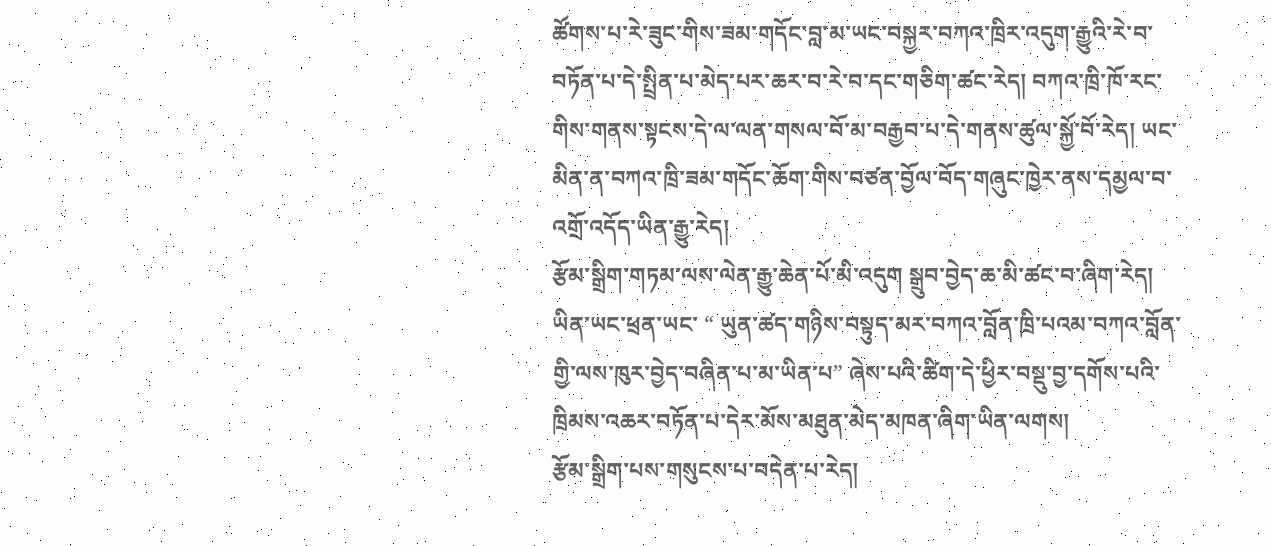ཚོགས་པ་རེ་ཟུང་གིས་ཟམ་གདོང་བླ་མ་ཡང་བསྐྱར་བཀའ་ཁྲིར་འདུག་རྒྱུའི་རེ་བ་བཏོན་པ་དེ་སྤྲིན་པ་མེད་པར་ཆར་བ་རེ་བ་དང་གཅིག་ཚང་རེད། བཀའ་ཁྲི་ཁོ་རང་གིས་གནས་སྟངས་དེ་ལ་ལན་གསལ་བོ་མ་བརྒྱབ་པ་དེ་གནས་ཚུལ་སྐྱོ་བོ་རེད། ཡང་མིན་ན་བཀའ་ཁྲི་ཟམ་གདོང་ཆོག་གིས་བཙན་བྱོལ་བོད་གཞུང་ཁྱེར་ནས་དམྱལ་བ་འགྲོ་འདོད་ཡིན་རྒྱུ་རེད།
རྩོམ་སྒྲིག་གཏམ་ལས་ལེན་རྒྱུ་ཆེན་པོ་མི་འདུག སྒྲུབ་བྱེད་ཆ་མི་ཚང་བ་ཞིག་རེད།
ཡིན་ཡང་ཕྲན་ཡང་ “ ཡུན་ཚད་གཉིས་བསྟུད་མར་བཀའ་བློན་ཁྲི་པའམ་བཀའ་བློན་གྱི་ལས་ཁུར་བྱེད་བཞིན་པ་མ་ཡིན་པ” ཞེས་པའི་ཚིག་དེ་ཕྱིར་བསྡུ་བྱ་དགོས་པའི་ཁྲིམས་འཆར་བཏོན་པ་དེར་མོས་མཐུན་མེད་མཁན་ཞིག་ཡིན་ལགས།
རྩོམ་སྒྲིག་པས་གསུངས་པ་བདེན་པ་རེད།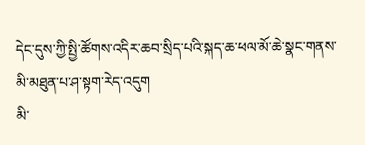དེང་དུས་ཀྱི་སྤྱི་ཚོགས་འདིར་ཆབ་སྲིད་པའི་སྐད་ཆ་ཕལ་མོ་ཆེ་སྣང་གནས་མི་མཐུན་པ་ཤ་སྟག་རེད་འདུག
མི་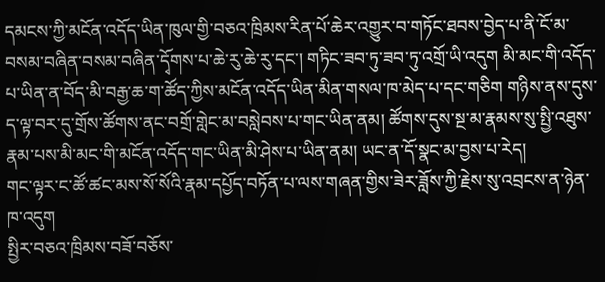དམངས་ཀྱི་མངོན་འདོད་ཡིན་ཁུལ་གྱི་བཅའ་ཁྲིམས་རིན་པོ་ཆེར་འགྱུར་བ་གཏོང་ཐབས་བྱེད་པ་ནི་ངོ་མ་བསམ་བཞིན་བསམ་བཞིན་དྭོགས་པ་ཆེ་རུ་ཆེ་རུ་དང་། གཏིང་ཟབ་ཏུ་ཟབ་ཏུ་འགྲོ་ཡི་འདུག མི་མང་གི་འདོད་པ་ཡིན་ན་བོད་མི་བརྒྱ་ཆ་ག་ཚོད་ཀྱིས་མངོན་འདོད་ཡིན་མིན་གསལ་ཁ་མེད་པ་དང་གཅིག གཉིས་ནས་དུས་ད་ལྟ་བར་དུ་གྲོས་ཚོགས་ནང་བགྲོ་གླེང་མ་བསླེབས་པ་གང་ཡིན་ནམ། ཚོགས་དུས་སྔ་མ་རྣམས་སུ་སྤྱི་འཐུས་རྣམ་པས་མི་མང་གི་མངོན་འདོད་གང་ཡིན་མི་ཤེས་པ་ཡིན་ནམ། ཡང་ན་དོ་སྣང་མ་བྱས་པ་རེད།
གང་ལྟར་ང་ཚོ་ཚང་མས་སོ་སོའི་རྣམ་དཔྱོད་བཏོན་པ་ལས་གཞན་གྱིས་ཟེར་ཟློས་ཀྱི་རྗེས་སུ་འབྲངས་ན་ཉེན་ཁ་འདུག
སྤྱིར་བཅའ་ཁྲིམས་བཟོ་བཅོས་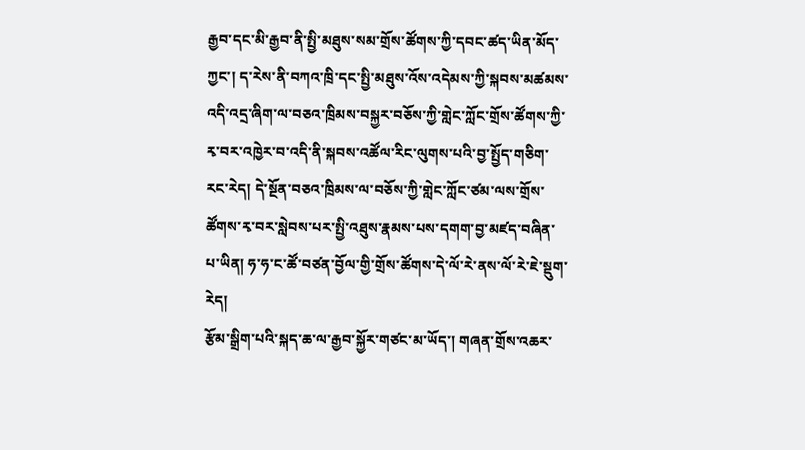རྒྱབ་དང་མི་རྒྱབ་ནི་སྤྱི་མཐུས་སམ་གྲོས་ཚོགས་ཀྱི་དབང་ཚད་ཡིན་མོད་ཀྱང་། ད་རེས་ནི་བཀའ་ཁྲི་དང་སྤྱི་མཐུས་འོས་འདེམས་ཀྱི་སྐབས་མཚམས་འདི་འདྲ་ཞིག་ལ་བཅའ་ཁྲིམས་བསྐྱར་བཅོས་ཀྱི་གླེང་ཀློང་གྲོས་ཚོགས་ཀྱི་རྭ་བར་འཁྱེར་བ་འདི་ནི་སྐབས་འཚོལ་རིང་ལུགས་པའི་བྱ་སྤྱོད་གཅིག་རང་རེད། དེ་སྔོན་བཅའ་ཁྲིམས་ལ་བཅོས་ཀྱི་གླེང་ཀློང་ཙམ་ལས་གྲོས་ཚོགས་རྭ་བར་སླེབས་པར་སྤྱི་འཐུས་རྣམས་པས་དགག་བྱ་མཛད་བཞིན་པ་ཡིན། ཧ་ཧ་ང་ཚོ་བཙན་བྱོལ་གྱི་གྲོས་ཚོགས་དེ་ལོ་རེ་ནས་ལོ་རེ་ཇེ་སྡུག་རེད།
རྩོམ་སྒྲིག་པའི་སྐད་ཆ་ལ་རྒྱབ་སྐྱོར་གཙང་མ་ཡོད་། གཞན་གྲོས་འཆར་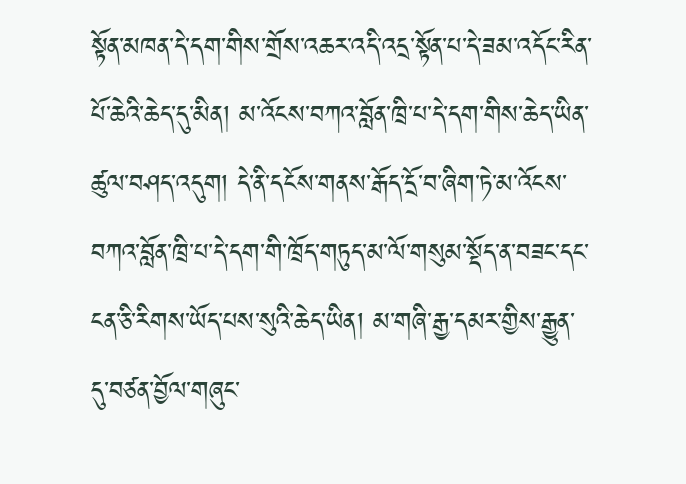སྟོན་མཁན་དེ་དག་གིས་གྲོས་འཆར་འདི་འདྲ་སྟོན་པ་དེ་ཟམ་འདོང་རིན་པོ་ཆེའི་ཆེད་དུ་མིན། མ་འོངས་བཀའ་བློན་ཁྲི་པ་དེ་དག་གིས་ཆེད་ཡིན་ཚུལ་བཤད་འདུག། དེ་ནི་དངོས་གནས་རྒོད་དྲོ་བ་ཞིག་ཏེ་མ་འོངས་བཀའ་བློན་ཁྲི་པ་དེ་དག་གི་ཁྲོད་གཏུད་མ་ལོ་གསུམ་སྡོད་ན་བཟང་དང་ངན་ཅི་རིགས་ཡོད་པས་སུའི་ཆེད་ཡིན། མ་གཞི་རྒྱ་དམར་གྱིས་རྒྱུན་དུ་བཙན་བྱོལ་གཞུང་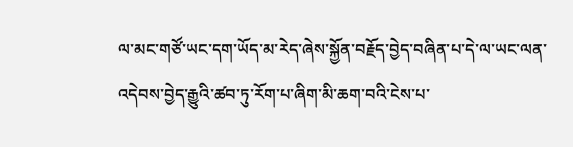ལ་མང་གཙོ་ཡང་དག་ཡོད་མ་རེད་ཞེས་སྐྱོན་བརྗོད་བྱེད་བཞིན་པ་དེ་ལ་ཡང་ལན་འདེབས་བྱེད་རྒྱུའི་ཚབ་ཏུ་རོག་པ་ཞིག་མི་ཆག་བའི་ངེས་པ་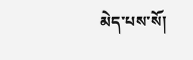མེད་པས་སོ།